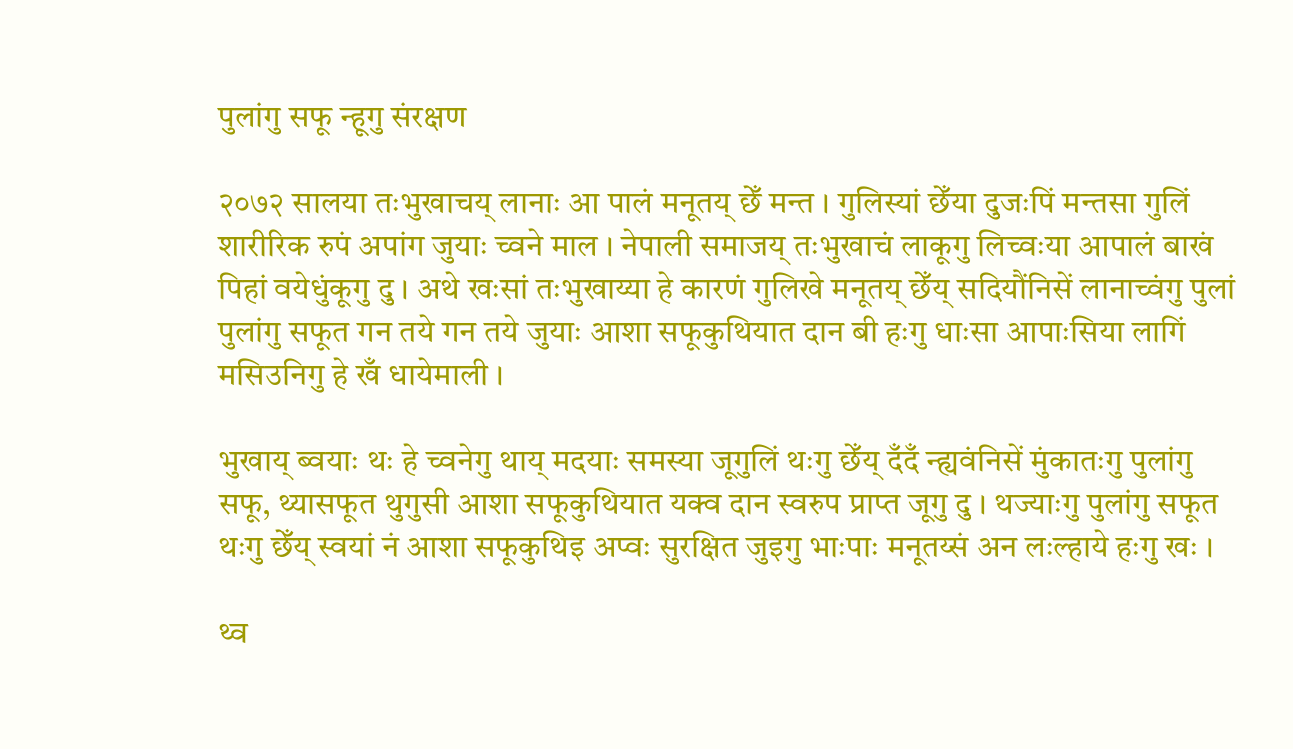पुलांगु सफू न्हूगु संरक्षण

२०७२ सालया तःभुखाचय् लानाः आ पालं मनूतय् छेँ मन्त । गुलिस्यां छेँया दुजःपिं मन्तसा गुलिं शारीरिक रुपं अपांग जुयाः च्वने माल । नेपाली समाजय् तःभुखाचं लाकूगु लिच्वःया आपालं बाखं पिहां वयेधुंकूगु दु । अथे खःसां तःभुखाय्या हे कारणं गुलिखे मनूतय् छेँय् सदियौंनिसें लानाच्वंगु पुलां पुलांगु सफूत गन तये गन तये जुयाः आशा सफूकुथियात दान बी हःगु धाःसा आपाःसिया लागिं मसिउनिगु हे खँ धायेमाली ।

भुखाय् ब्वयाः थः हे च्वनेगु थाय् मदयाः समस्या जूगुलिं थःगु छेँय् दँदँ न्ह्यवंनिसें मुंकातःगु पुलांगु सफू, थ्यासफूत थुगुसी आशा सफूकुथियात यक्व दान स्वरुप प्राप्त जूगु दु । थज्याःगु पुलांगु सफूत थःगु छेँय् स्वयां नं आशा सफूकुथिइ अप्वः सुरक्षित जुइगु भाःपाः मनूतय्सं अन लःल्हाये हःगु खः ।

थ्व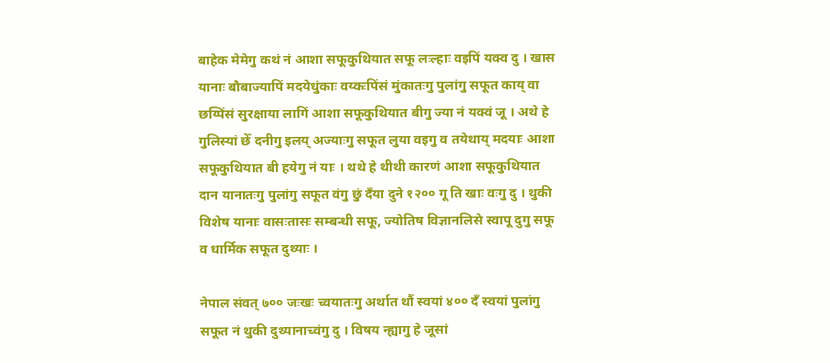बाहेक मेमेगु कथं नं आशा सफूकुथियात सफू लःल्हाः वइपिं यक्व दु । खास यानाः बौबाज्यापिं मदयेधुंकाः वय्कःपिंसं मुंकातःगु पुलांगु सफूत काय् वा छय्पिंसं सुरक्षाया लागिं आशा सफूकुथियात बीगु ज्या नं यक्वं जू । अथे हे गुलिस्यां छेँ दनीगु इलय् अज्याःगु सफूत लुया वइगु व तयेथाय् मदयाः आशा सफूकुथियात बी हयेगु नं याः । थथे हे थीथी कारणं आशा सफूकुथियात दान यानातःगु पुलांगु सफूत वंगु छुं दँया दुने १२०० गू ति खाः वःगु दु । थुकी विशेष यानाः वासःतासः सम्बन्धी सफू, ज्योतिष विज्ञानलिसे स्वापू दुगु सफू व धार्मिक सफूत दुथ्याः ।

नेपाल संवत् ७०० जःखः च्वयातःगु अर्थात थौं स्वयां ४०० दँ स्वयां पुलांगु सफूत नं थुकी दुथ्यानाच्वंगु दु । विषय न्ह्यागु हे जूसां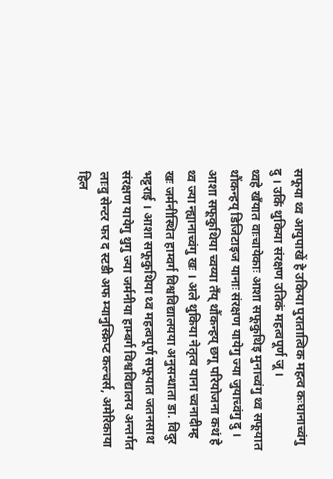सफूया थ्व आयुपाखें हे उकिया पुरातात्विक महत्व कःघानाच्वंगु दु । उकिं थुकिया संरक्षण उतिकं महत्वपूर्ण जू ।
थ्वहे खँयात वाःचायेकाः आशा सफूकुथिइ मुनाच्वंगु थ्व सफूयात थौंकन्हय् डिजिटाइज यानाः संरक्षण यायेगु ज्या जुयाच्वंगु दु । आशा सफूकुथिया च्वय्या तँय् थौंकन्हय् छगू परियोजना कथं हे थ्व ज्या न्ह्यानाच्वंगु खः । अले थुकिया नेतृत्व याना च्वनादीम्ह खः जर्मनीस्थित हाम्वर्ग विश्वविद्यालयया अनुसन्धाता डा. विदुर भट्टराई । आशा सफूकुथिया थ्व महत्वपूर्ण सफूयात जतनसाथ संरक्षण यायेगु थुगु ज्या जर्मनीया हाम्बर्ग विश्वविद्यालय अन्तर्गत लाःवु सेन्टर फर द स्टडी अफ म्यानुस्क्रिप्ट कल्चर्स, अमेरिकाया हिल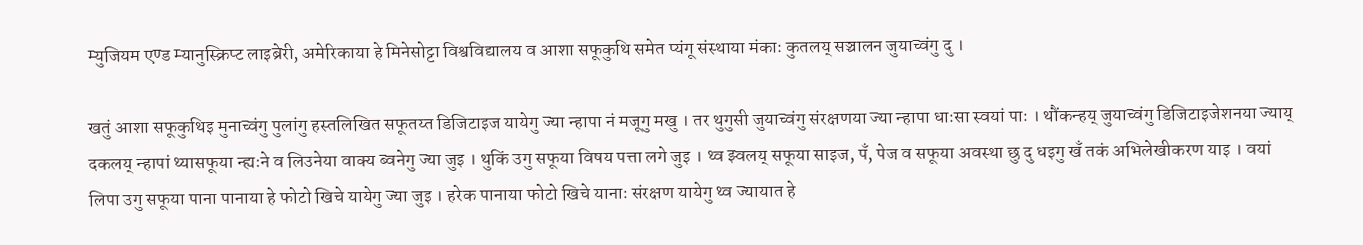म्युजियम एण्ड म्यानुस्क्रिप्ट लाइब्रेरी, अमेरिकाया हे मिनेसोट्टा विश्वविद्यालय व आशा सफूकुथि समेत प्यंगू संस्थाया मंकाः कुतलय् सञ्चालन जुयाच्वंगु दु ।

खतुं आशा सफूकुथिइ मुनाच्वंगु पुलांगु हस्तलिखित सफूतय्त डिजिटाइज यायेगु ज्या न्हापा नं मजूगु मखु । तर थुगुसी जुयाच्वंगु संरक्षणया ज्या न्हापा धाःसा स्वयां पाः । थौंकन्हय् जुयाच्वंगु डिजिटाइजेशनया ज्याय् दकलय् न्हापां थ्यासफूया न्ह्यःने व लिउनेया वाक्य ब्वनेगु ज्या जुइ । थुकिं उगु सफूया विषय पत्ता लगे जुइ । थ्व झ्वलय् सफूया साइज, पँ, पेज व सफूया अवस्था छु दु धइगु खँ तकं अभिलेखीकरण याइ । वयां लिपा उगु सफूया पाना पानाया हे फोटो खिचे यायेगु ज्या जुइ । हरेक पानाया फोटो खिचे यानाः संरक्षण यायेगु थ्व ज्यायात हे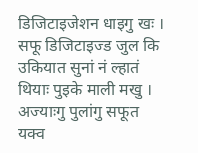डिजिटाइजेशन धाइगु खः ।
सफू डिजिटाइज्ड जुल कि उकियात सुनां नं ल्हातं थियाः पुइके माली मखु । अज्याःगु पुलांगु सफूत यक्व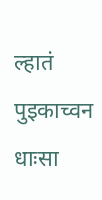ल्हातं पुइकाच्वन धाःसा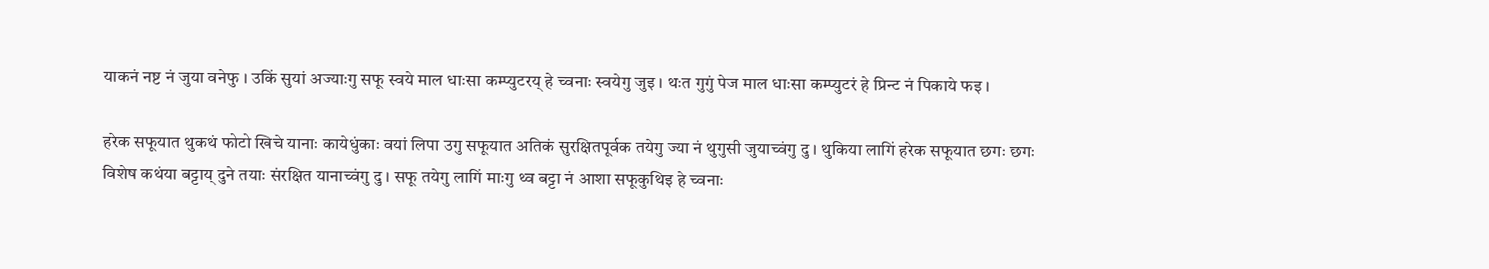याकनं नष्ट नं जुया वनेफु । उकिं सुयां अज्याःगु सफू स्वये माल धाःसा कम्प्युटरय् हे च्वनाः स्वयेगु जुइ । थःत गुगुं पेज माल धाःसा कम्प्युटरं हे प्रिन्ट नं पिकाये फइ ।

हरेक सफूयात थुकथं फोटो खिचे यानाः कायेधुंकाः वयां लिपा उगु सफूयात अतिकं सुरक्षितपूर्वक तयेगु ज्या नं थुगुसी जुयाच्वंगु दु । थुकिया लागिं हरेक सफूयात छगः छगः विशेष कथंया बट्टाय् दुने तयाः संरक्षित यानाच्वंगु दु । सफू तयेगु लागिं माःगु थ्व बट्टा नं आशा सफूकुथिइ हे च्वनाः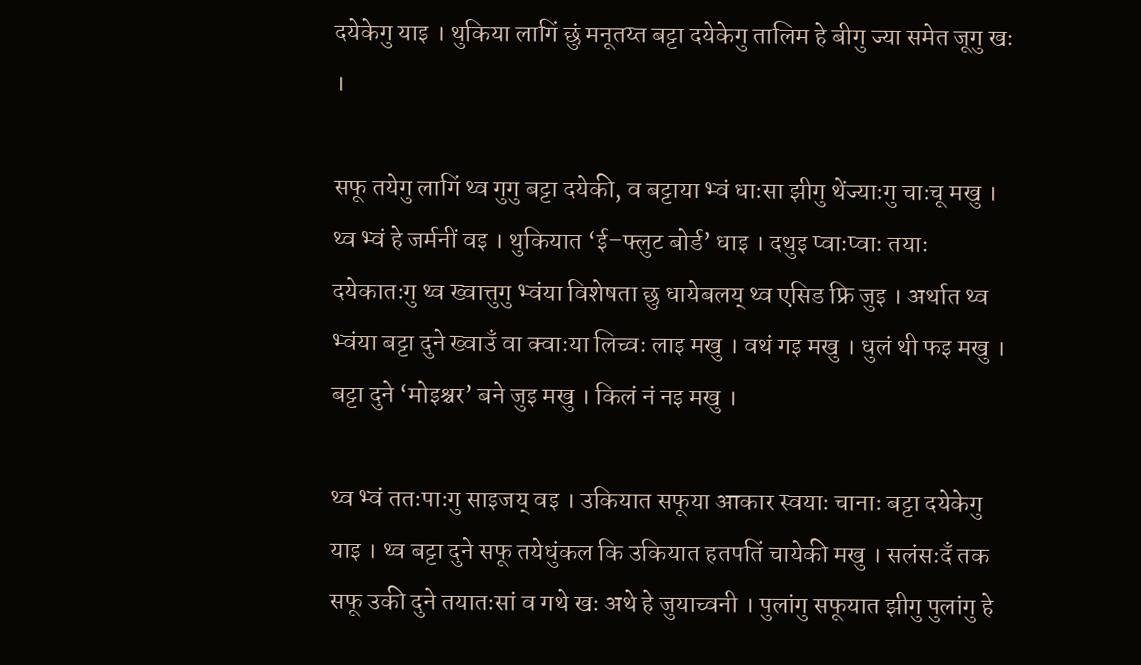दयेकेगु याइ । थुकिया लागिं छुं मनूतय्त बट्टा दयेकेगु तालिम हे बीगु ज्या समेत जूगु खः ।

सफू तयेगु लागिं थ्व गुगु बट्टा दयेकी, व बट्टाया भ्वं धाःसा झीगु थेंज्याःगु चाःचू मखु । थ्व भ्वं हे जर्मनीं वइ । थुकियात ‘ई–फ्लुट बोर्ड’ धाइ । दथुइ प्वाःप्वाः तयाः दयेकातःगु थ्व ख्वात्तुगु भ्वंया विशेषता छु धायेबलय् थ्व एसिड फ्रि जुइ । अर्थात थ्व भ्वंया बट्टा दुने ख्वाउँ वा क्वाःया लिच्वः लाइ मखु । वथं गइ मखु । धुलं थी फइ मखु । बट्टा दुने ‘मोइश्चर’ बने जुइ मखु । किलं नं नइ मखु ।

थ्व भ्वं ततःपाःगु साइजय् वइ । उकियात सफूया आकार स्वयाः चानाः बट्टा दयेकेगु याइ । थ्व बट्टा दुने सफू तयेधुंकल कि उकियात हतपतिं चायेकी मखु । सलंसःदँ तक सफू उकी दुने तयातःसां व गथे खः अथे हे जुयाच्वनी । पुलांगु सफूयात झीगु पुलांगु हे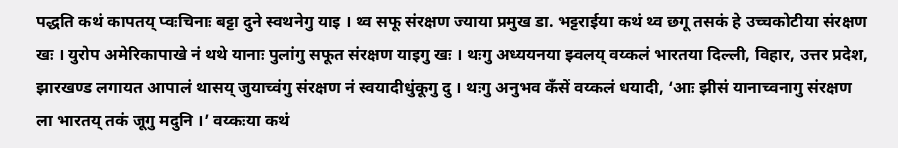पद्धति कथं कापतय् प्वःचिनाः बट्टा दुने स्वथनेगु याइ । थ्व सफू संरक्षण ज्याया प्रमुख डा. भट्टराईया कथं थ्व छगू तसकं हे उच्चकोटीया संरक्षण खः । युरोप अमेरिकापाखे नं थथे यानाः पुलांगु सफूत संरक्षण याइगु खः । थःगु अध्ययनया झ्वलय् वय्कलं भारतया दिल्ली, विहार, उत्तर प्रदेश, झारखण्ड लगायत आपालं थासय् जुयाच्वंगु संरक्षण नं स्वयादीधुंकूगु दु । थःगु अनुभव कँसें वय्कलं धयादी, ‘आः झीसं यानाच्वनागु संरक्षण ला भारतय् तकं जूगु मदुनि ।’ वय्कःया कथं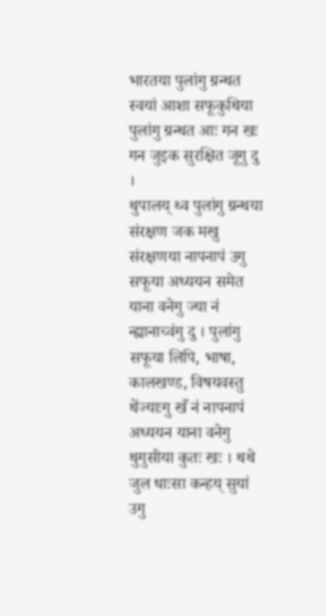भारतया पुलांगु ग्रन्थत स्वयां आशा सफूकुथिया पुलांगु ग्रन्थत आः गन खः गन जुइक सुरक्षित जूगु दु ।
थुपालय् थ्व पुलांगु ग्रन्थया संरक्षण जक मखु संरक्षणया नापनापं उगु सफूया अध्ययन समेत याना वनेगु ज्या नं न्ह्यानाच्वंगु दु । पुलांगु सफूया लिपि, भाषा, कालखण्ड, विषयवस्तु थेंज्याःगु खँ नं नापनापं अध्ययन याना वनेगु थुगुसीया कुतः खः । थथे जुल धाःसा कन्हय् सुयां उगु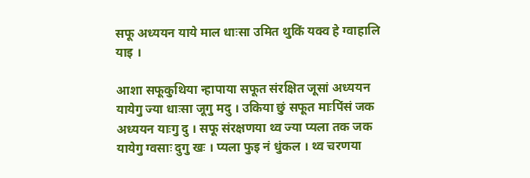सफू अध्ययन याये माल धाःसा उमित थुकिं यक्व हे ग्वाहालि याइ ।

आशा सफूकुथिया न्हापाया सफूत संरक्षित जूसां अध्ययन यायेगु ज्या धाःसा जूगु मदु । उकिया छुं सफूत माःपिंसं जक अध्ययन याःगु दु । सफू संरक्षणया थ्व ज्या प्यला तक जक यायेगु ग्वसाः दुगु खः । प्यला फुइ नं धुंकल । थ्व चरणया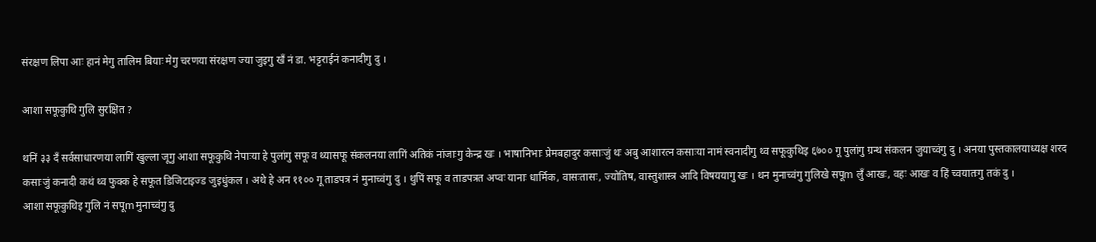संरक्षण लिपा आः हानं मेगु तालिम बियाः मेगु चरणया संरक्षण ज्या जुइगु खँ नं डा. भट्टराईनं कनादीगु दु ।

आशा सफूकुथि गुलि सुरक्षित ?

थनिं ३३ दँ सर्वसाधारणया लागिं खुल्ला जूगु आशा सफूकुथि नेपाःया हे पुलांगु सफू व थ्यासफू संकलनया लागिं अतिकं नांजाःगु केन्द्र खः । भाषानिभाः प्रेमबहादुर कसाःजुं थः अबु आशारत्न कसाःया नामं स्वनादीगु थ्व सफूकुथिइ ६७०० गू पुलांगु ग्रन्थ संकलन जुयाच्वंगु दु । अनया पुस्तकालयाध्यक्ष शरद कसाःजुं कनादी कथं थ्व फुक्क हे सफूत डिजिटाइज्ड जुइधुंकल । अथे हे अन ११०० गू ताडपत्र नं मुनाच्वंगु दु । थुपिं सफू व ताडपत्रत अप्वः यानाः धार्मिक, वासःतासः, ज्योतिष, वास्तुशास्त्र आदि विषययागु खः । थन मुनाच्वंगु गुलिखे सपूm लुँ आखः, वहः आखः व हिं च्वयातःगु तकं दु ।
आशा सफूकुथिइ गुलि नं सपूm मुनाच्वंगु दु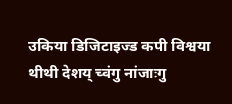उकिया डिजिटाइज्ड कपी विश्वया थीथी देशय् च्वंगु नांजाःगु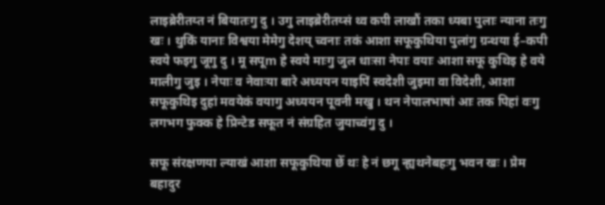लाइब्रेरीतय्त नं बियातःगु दु । उगु लाइब्रेरीतय्सं थ्व कपी लाखौं तका ध्यबा पुलाः न्याना तःगु खः । थुकिं यानाः विश्वया मेमेगु देशय् च्वनाः तकं आशा सफूकुथिया पुलांगु ग्रन्थया ई–कपी स्वये फइगु जूगु दु । मू सपूm हे स्वये माःगु जुल धाःसा नेपाः वयाः आशा सफू कुथिइ हे वये मालीगु जुइ । नेपाः व नेवाःया बारे अध्ययन याइपिं स्वदेशी जुइमा वा विदेशी, आशा सफूकुथिइ दुहां मवयेकं वयागु अध्ययन पूवनी मखु । थन नेपालभाषां आः तक पिहां वःगु लगभग फुक्क हे प्रिन्टेड सफूत नं संग्रहित जुयाच्वंगु दु ।

सफू संरक्षणया ल्याखं आशा सफूकुथिया छेँ थः हे नं छगू न्ह्यथनेबहःगु भवन खः । प्रेम बहादुर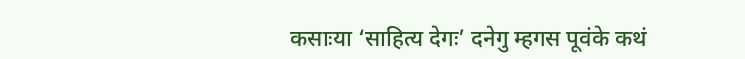कसाःया ‘साहित्य देगः’ दनेगु म्हगस पूवंके कथं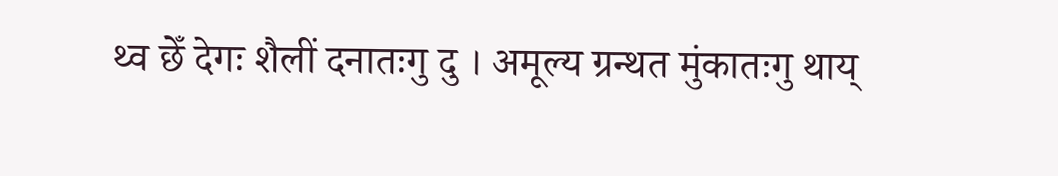थ्व छेँ देगः शैलीं दनातःगु दु । अमूल्य ग्रन्थत मुंकातःगु थाय्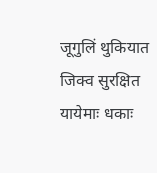जूगुलिं थुकियात जिक्व सुरक्षित यायेमाः धकाः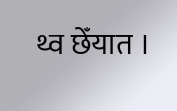थ्व छेँयात ।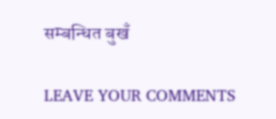सम्बन्धित बुखँ

LEAVE YOUR COMMENTS